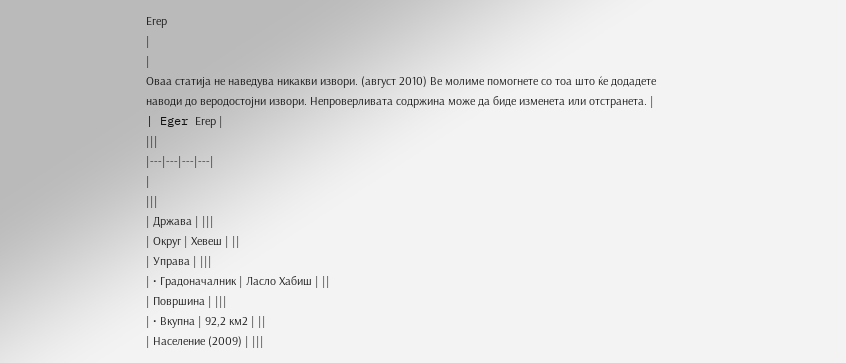Егер
|
|
Оваа статија не наведува никакви извори. (август 2010) Ве молиме помогнете со тоа што ќе додадете наводи до веродостојни извори. Непроверливата содржина може да биде изменета или отстранета. |
| Eger Егер |
|||
|---|---|---|---|
|
|||
| Држава | |||
| Округ | Хевеш | ||
| Управа | |||
| • Градоначалник | Ласло Хабиш | ||
| Површина | |||
| • Вкупна | 92,2 км2 | ||
| Население (2009) | |||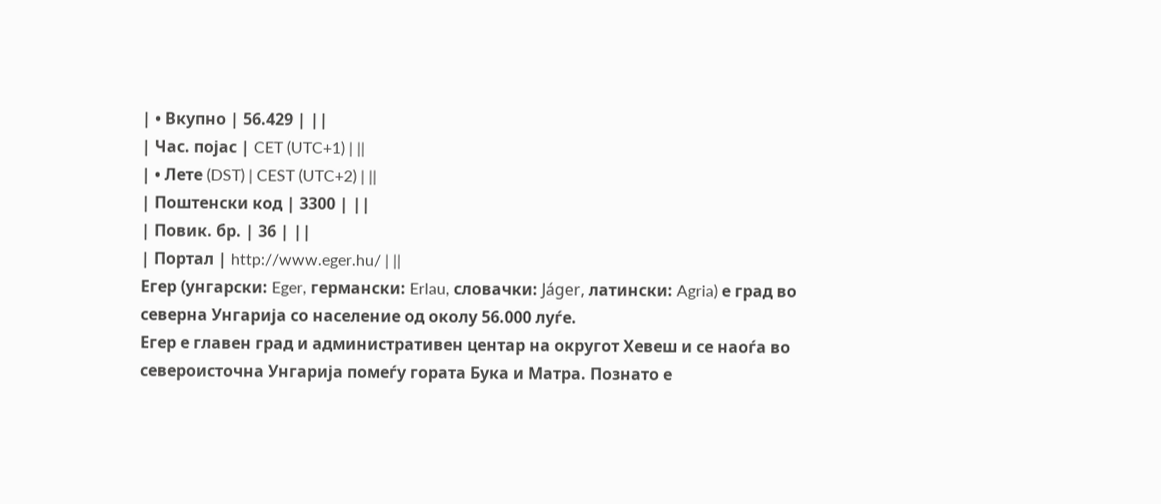| • Вкупно | 56.429 | ||
| Час. појас | CET (UTC+1) | ||
| • Лете (DST) | CEST (UTC+2) | ||
| Поштенски код | 3300 | ||
| Повик. бр. | 36 | ||
| Портал | http://www.eger.hu/ | ||
Егер (унгарски: Eger, германски: Erlau, словачки: Jáger, латински: Agria) е град во северна Унгарија со население од околу 56.000 луѓе.
Егер е главен град и административен центар на округот Хевеш и се наоѓа во североисточна Унгарија помеѓу гората Бука и Матра. Познато е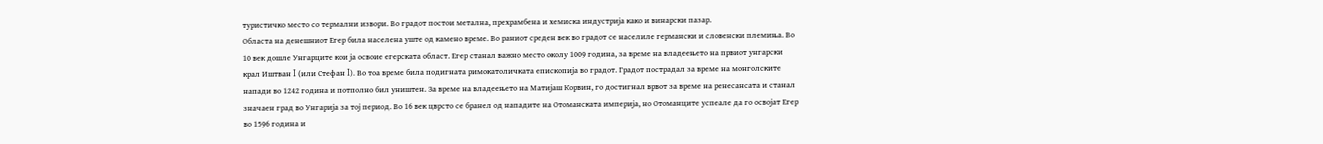туристичко место со термални извори. Во градот постои метална, прехрамбена и хемиска индустрија како и винарски пазар.
Областа на денешниот Егер била населена уште од камено време. Во раниот среден век во градот се населиле германски и словенски племиња. Во 10 век дошле Унгарците кои ја освоие егерската област. Егер станал важно место околу 1009 година, за време на владеењето на првиот унгарски крал Иштван I (или Стефан I). Во тоа време била подигната римокатоличката епископија во градот. Градот пострадал за време на монголските напади во 1242 година и потполно бил уништен. За време на владеењето на Матијаш Корвин, го достигнал врвот за време на ренесансата и станал значаен град во Унгарија за тој период. Во 16 век цврсто се бранел од нападите на Отоманската империја, но Отоманците успеале да го освојат Егер во 1596 година и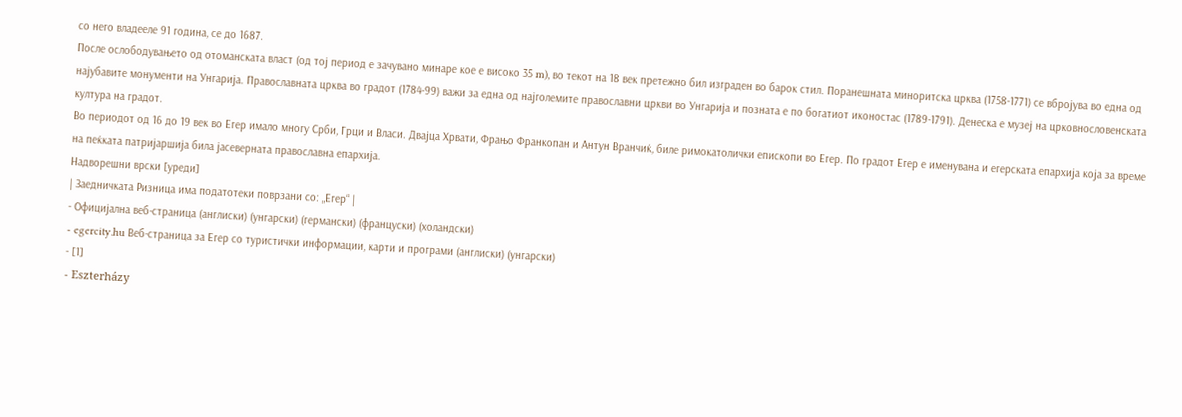со него владееле 91 година, се до 1687.
После ослободувањето од отоманската власт (од тој период е зачувано минаре кое е високо 35 m), во текот на 18 век претежно бил изграден во барок стил. Поранешната миноритска црква (1758-1771) се вбројува во една од најубавите монументи на Унгарија. Православната црква во градот (1784-99) важи за една од најголемите православни цркви во Унгарија и позната е по богатиот иконостас (1789-1791). Денеска е музеј на црковнословенската култура на градот.
Во периодот од 16 до 19 век во Егер имало многу Срби, Грци и Власи. Двајца Хрвати, Фрањо Франкопан и Антун Вранчиќ, биле римокатолички епископи во Егер. По градот Егер е именувана и егерската епархија која за време на пеќката патријаршија била јасеверната православна епархија.
Надворешни врски [уреди]
| Заедничката Ризница има податотеки поврзани со: „Егер“ |
- Официјална веб-страница (англиски) (унгарски) (германски) (француски) (холандски)
- egercity.hu Веб-страница за Егер со туристички информации, карти и програми (англиски) (унгарски)
- [1]
- Eszterházy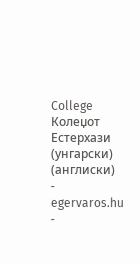College Колеџот Естерхази (унгарски) (англиски)
- egervaros.hu
-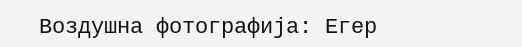Воздушна фотографија: Егер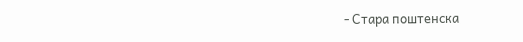- Стара поштенска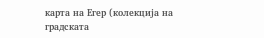карта на Егер (колекција на градската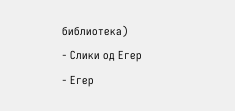библиотека)
- Слики од Егер
- Егер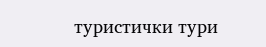туристички тури